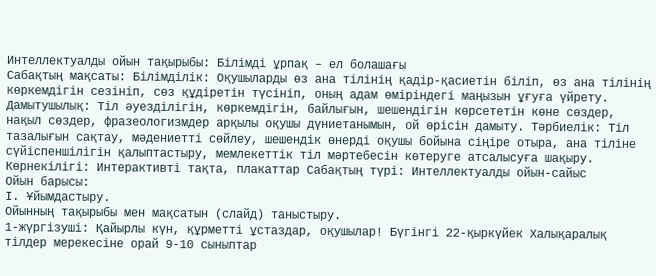Интеллектуалды ойын тақырыбы: Білімді ұрпақ – ел болашағы
Сабақтың мақсаты: Білімділік: Оқушыларды өз ана тілінің қадір-қасиетін біліп, өз ана тілінің көркемдігін сезініп, сөз құдіретін түсініп, оның адам өміріндегі маңызын ұғуға үйрету. Дамытушылық: Тіл әуезділігін, көркемдігін, байлығын, шешендігін көрсететін көне сөздер, нақыл сөздер, фразеологизмдер арқылы оқушы дүниетанымын, ой өрісін дамыту. Тәрбиелік: Тіл тазалығын сақтау, мәдениетті сөйлеу, шешендік өнерді оқушы бойына сіңіре отыра, ана тіліне сүйіспеншілігін қалыптастыру, мемлекеттік тіл мәртебесін көтеруге атсалысуға шақыру. Көрнекілігі: Интерактивті тақта, плакаттар Сабақтың түрі: Интеллектуалды ойын-сайыс
Ойын барысы:
І. Ұйымдастыру.
Ойынның тақырыбы мен мақсатын (слайд) таныстыру.
1-жүргізуші: Қайырлы күн, құрметті ұстаздар, оқушылар! Бүгінгі 22-қыркүйек Халықаралық тілдер мерекесіне орай 9-10 сыныптар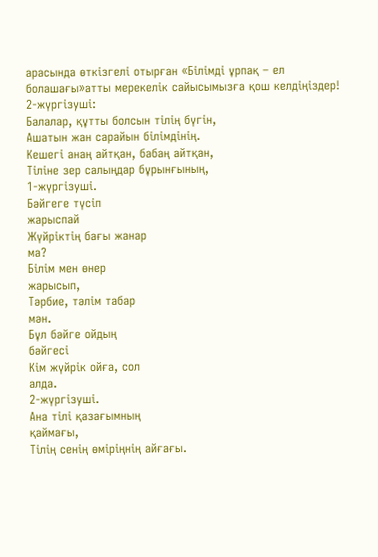арасында өткізгелі отырған «Білімді ұрпақ – ел болашағы»атты мерекелік сайысымызға қош келдіңіздер!
2-жүргізуші:
Балалар, құтты болсын тілің бүгін,
Ашатын жан сарайын білімдінің.
Кешегі анаң айтқан, бабаң айтқан,
Тіліне зер салыңдар бұрынғының,
1-жүргізуші.
Бәйгеге түсіп
жарыспай
Жүйріктің бағы жанар
ма?
Білім мен өнер
жарысып,
Тәрбие, тәлім табар
мән.
Бұл бәйге ойдың
бәйгесі
Кім жүйрік ойға, сол
алда.
2-жүргізуші.
Ана тілі қазағымның
қаймағы,
Тілің сенің өміріңнің айғағы.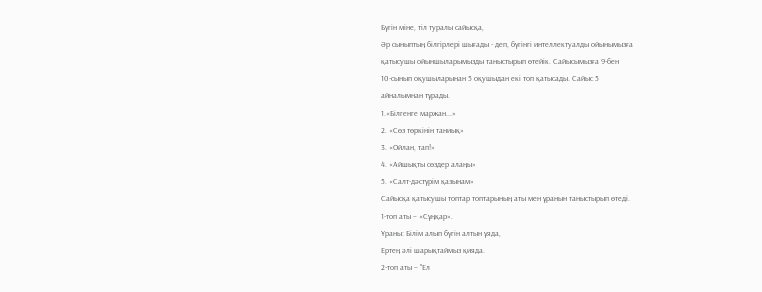Бүгін міне, тіл туралы сайысқа,
Әр сыныптың білгірлері шығады - деп, бүгінгі интеллектуалды ойынымызға
қатысушы ойыншыларымызды таныстырып өтейік. Сайысымызға 9-бен
10-сынып оқушыларынан 5 оқушыдан екі топ қатысады. Сайыс 5
айналымнан тұрады.
1.«Білгенге маржан...»
2. «Сөз төркінін таниық»
3. «Ойлан, тап!»
4. «Айшықты сөздер алаңы»
5. «Салт-дәстүрім қазынам»
Сайысқа қатысушы топтар топтарының аты мен ұранын таныстырып өтеді.
1-топ аты – «Сұңқар».
Ұраны: Білім алып бүгін алтын ұяда,
Ертең әлі шарықтаймыз қияда.
2-топ аты – "Ел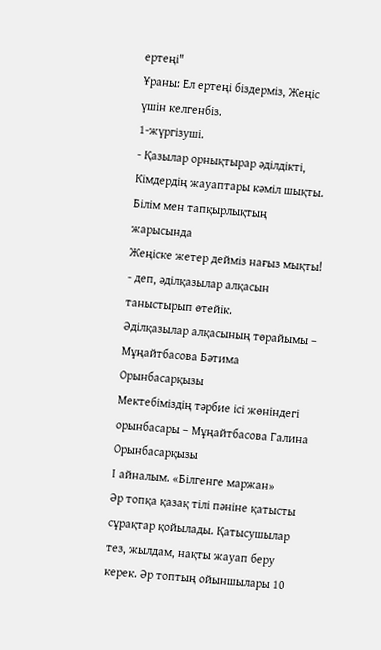ертеңі"
Ұраны: Ел ертеңі біздерміз, Жеңіс үшін келгенбіз.
1-жүргізуші.
- Қазылар орнықтырар әділдікті,
Кімдердің жауаптары кәміл шықты.
Білім мен тапқырлықтың жарысында
Жеңіске жетер дейміз нағыз мықты! - деп, әділқазылар алқасын таныстырып өтейік.
Әділқазылар алқасының төрайымы – Мұңайтбасова Бәтима Орынбасарқызы
Мектебіміздің тәрбие ісі жөніндегі орынбасары – Мұңайтбасова Галина Орынбасарқызы
І айналым. «Білгенге маржан»
Әр топқа қазақ тілі пәніне қатысты сұрақтар қойылады. Қатысушылар тез, жылдам, нақты жауап беру керек. Әр топтың ойыншылары 10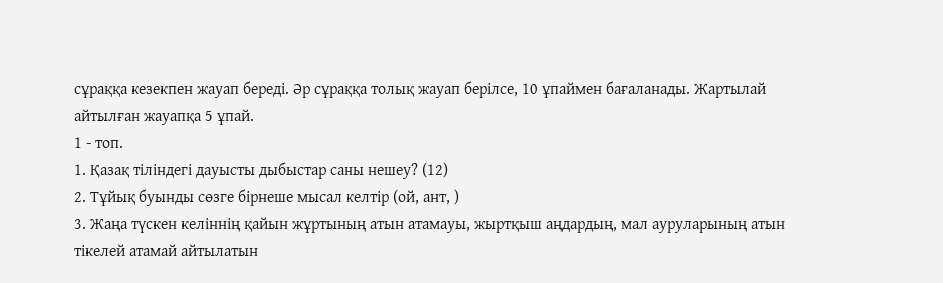сұраққа кезекпен жауап береді. Әр сұраққа толық жауап берілсе, 10 ұпаймен бағаланады. Жартылай айтылған жауапқа 5 ұпай.
1 - топ.
1. Қазақ тіліндегі дауысты дыбыстар саны нешеу? (12)
2. Тұйық буынды сөзге бірнеше мысал келтір (ой, ант, )
3. Жаңа түскен келіннің қайын жұртының атын атамауы, жыртқыш аңдардың, мал ауруларының атын тікелей атамай айтылатын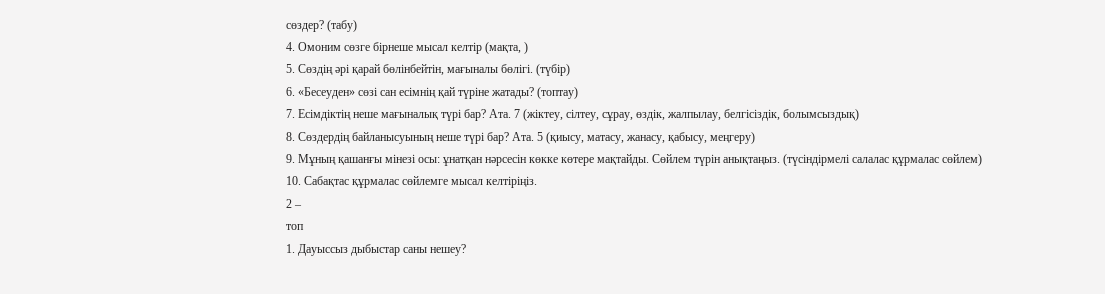сөздер? (табу)
4. Омоним сөзге бірнеше мысал келтір (мақта, )
5. Сөздің әрі қарай бөлінбейтін, мағыналы бөлігі. (түбір)
6. «Бесеуден» сөзі сан есімнің қай түріне жатады? (топтау)
7. Есімдіктің неше мағыналық түрі бар? Ата. 7 (жіктеу, сілтеу, сұрау, өздік, жалпылау, белгісіздік, болымсыздық)
8. Сөздердің байланысуының неше түрі бар? Ата. 5 (қиысу, матасу, жанасу, қабысу, меңгеру)
9. Мұның қашанғы мінезі осы: ұнатқан нәрсесін көкке көтере мақтайды. Сөйлем түрін анықтаңыз. (түсіндірмелі салалас құрмалас сөйлем)
10. Сабақтас құрмалас сөйлемге мысал келтіріңіз.
2 –
топ
1. Дауыссыз дыбыстар саны нешеу?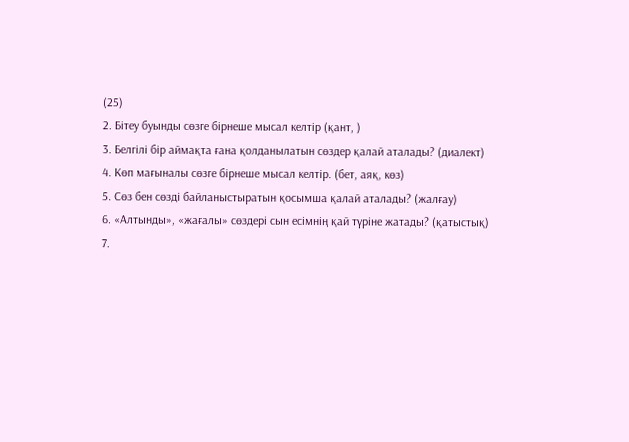(25)
2. Бітеу буынды сөзге бірнеше мысал келтір (қант, )
3. Белгілі бір аймақта ғана қолданылатын сөздер қалай аталады? (диалект)
4. Көп мағыналы сөзге бірнеше мысал келтір. (бет, аяқ, көз)
5. Сөз бен сөзді байланыстыратын қосымша қалай аталады? (жалғау)
6. «Алтынды», «жағалы» сөздері сын есімнің қай түріне жатады? (қатыстық)
7.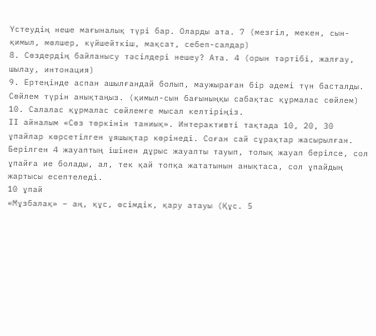Үстеудің неше мағыналық түрі бар. Оларды ата. 7 (мезгіл, мекен, сын-қимыл, мөлшер, күйшейткіш, мақсат, себеп-салдар)
8. Сөздердің байланысу тәсілдері нешеу? Ата. 4 (орын тәртібі, жалғау, шылау, интонация)
9. Ертеңінде аспан ашылғандай болып, маужыраған бір әдемі түн басталды. Сөйлем түрін анықтаңыз. (қимыл-сын бағыныңқы сабақтас құрмалас сөйлем)
10. Салалас құрмалас сөйлемге мысал келтіріңіз.
ІІ айналым «Сөз төркінін таниық». Интерактивті тақтада 10, 20, 30 ұпайлар көрсетілген ұяшықтар көрінеді. Соған сай сұрақтар жасырылған. Берілген 4 жауаптың ішінен дұрыс жауапты тауып, толық жауап берілсе, сол ұпайға ие болады, ал, тек қай топқа жататынын анықтаса, сол ұпайдың жартысы есептеледі.
10 ұпай
«Мұзбалақ» – аң, құс, өсімдік, қару атауы (Құс. 5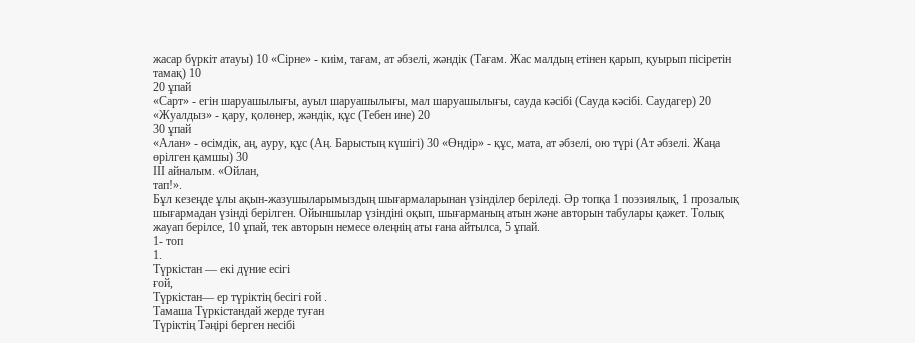жасар бүркіт атауы) 10 «Сірне» - киім, тағам, ат әбзелі, жәндік (Тағам. Жас малдың етінен қарып, қуырып пісіретін тамақ) 10
20 ұпай
«Сарт» - егін шаруашылығы, ауыл шаруашылығы, мал шаруашылығы, сауда кәсібі (Сауда кәсібі. Саудагер) 20 «Жуалдыз» - қару, қолөнер, жәндік, құс (Тебен ине) 20
30 ұпай
«Алан» - өсімдік, аң, ауру, құс (Аң. Барыстың күшігі) 30 «Өндір» - құс, мата, ат әбзелі, ою түрі (Ат әбзелі. Жаңа өрілген қамшы) 30
ІІІ айналым. «Ойлан,
тап!».
Бұл кезеңде ұлы ақын-жазушыларымыздың шығармаларынан үзінділер беріледі. Әр топқа 1 поэзиялық, 1 прозалық шығармадан үзінді берілген. Ойыншылар үзіндіні оқып, шығарманың атын және авторын табулары қажет. Толық жауап берілсе, 10 ұпай, тек авторын немесе өлеңнің аты ғана айтылса, 5 ұпай.
1- топ
1.
Түркістан — екі дүние есігі
ғой,
Түркістан— ер түріктің бесігі ғой .
Тамаша Түркістандай жерде туған
Түріктің Тәңірі берген несібі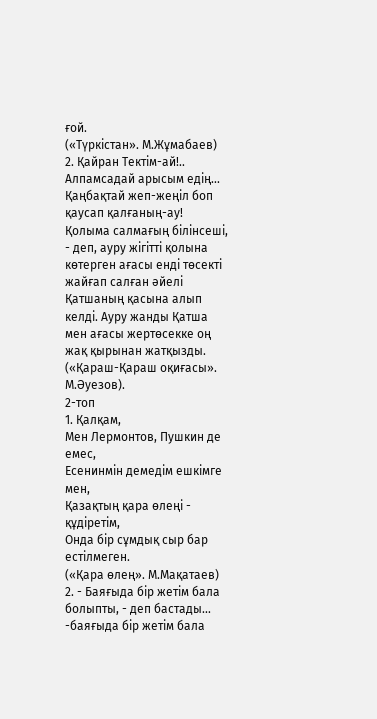ғой.
(«Түркістан». М.Жұмабаев)
2. Қайран Тектім-ай!.. Алпамсадай арысым едің... Қаңбақтай жеп-жеңіл боп қаусап қалғаның-ау! Қолыма салмағың білінсеші, - деп, ауру жігітті қолына көтерген ағасы енді төсекті жайғап салған әйелі Қатшаның қасына алып келді. Ауру жанды Қатша мен ағасы жертөсекке оң жақ қырынан жатқызды. («Қараш-Қараш оқиғасы». М.Әуезов).
2-топ
1. Қалқам,
Мен Лермонтов, Пушкин де емес,
Есенинмін демедім ешкімге мен,
Қазақтың қара өлеңі - құдіретім,
Онда бір сұмдық сыр бар естілмеген.
(«Қара өлең». М.Мақатаев)
2. - Баяғыда бір жетім бала болыпты, - деп бастады... -баяғыда бір жетім бала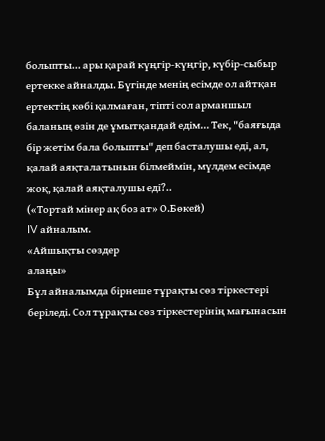болыпты... ары қарай күңгір-күңгір, күбір-сыбыр ертекке айналды. Бүгінде менің есімде ол айтқан ертектің көбі қалмаған, тіпті сол арманшыл баланың өзін де ұмытқандай едім... Тек, "баяғыда бір жетім бала болыпты" деп басталушы еді, ал, қалай аяқталатынын білмеймін, мүлдем есімде жоқ, қалай аяқталушы еді?..
(«Тортай мінер ақ боз ат» О.Бөкей)
IV айналым.
«Айшықты сөздер
алаңы»
Бұл айналымда бірнеше тұрақты сөз тіркестері
беріледі. Сол тұрақты сөз тіркестерінің мағынасын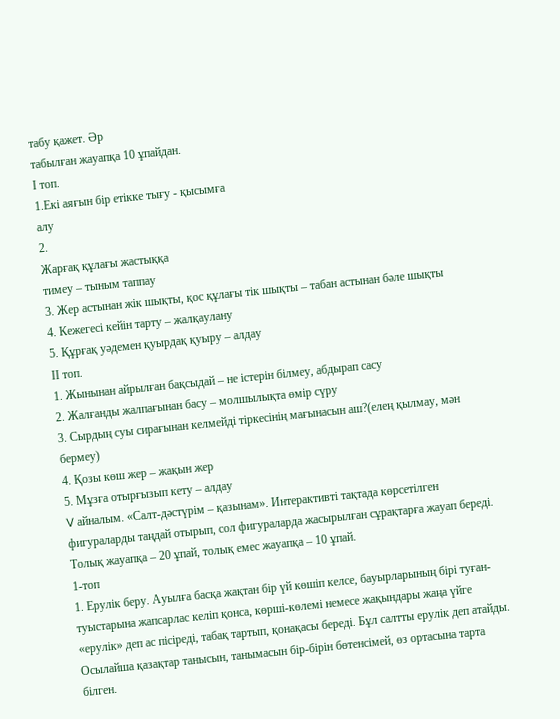табу қажет. Әр
табылған жауапқа 10 ұпайдан.
І топ.
1.Екі аяғын бір етікке тығу - қысымға
алу
2.
Жарғақ құлағы жастыққа
тимеу – тыным таппау
3. Жер астынан жік шықты, қос құлағы тік шықты – табан астынан бәле шықты
4. Кежегесі кейін тарту – жалқаулану
5. Құрғақ уәдемен қуырдақ қуыру – алдау
ІІ топ.
1. Жынынан айрылған бақсыдай – не істерін білмеу, абдырап сасу
2. Жалғанды жалпағынан басу – молшылықта өмір сүру
3. Сырдың суы сирағынан келмейді тіркесінің мағынасын аш?(елең қылмау, мән бермеу)
4. Қозы көш жер – жақын жер
5. Мұзға отырғызып кету – алдау
V айналым. «Салт-дәстүрім – қазынам». Интерактивті тақтада көрсетілген фигураларды таңдай отырып, сол фигураларда жасырылған сұрақтарға жауап береді. Толық жауапқа – 20 ұпай, толық емес жауапқа – 10 ұпай.
1-топ
1. Ерулік беру. Ауылға басқа жақтан бір үй көшіп келсе, бауырларының бірі туған-туыстарына жапсарлас келіп қонса, көрші-көлемі немесе жақындары жаңа үйге «ерулік» деп ас пісіреді, табақ тартып, қонақасы береді. Бұл салтты ерулік деп атайды. Осылайша қазақтар танысын, танымасын бір-бірін бөтенсімей, өз ортасына тарта білген.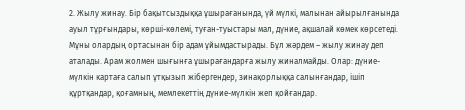2. Жылу жинау. Бір бақытсыздыққа ұшырағанында, үй мүлкі, малынан айырылғанында ауыл тұрғындары, көрші-көлемі, туған-туыстары мал, дүние, ақшалай көмек көрсетеді. Мұны олардың ортасынан бір адам ұйымдастырады. Бұл жәрдем – жылу жинау деп аталады. Арам жолмен шығынға ұшырағандарға жылу жиналмайды. Олар: дүние-мүлкін картаға салып ұтқызып жібергендер, зинақорлыққа салынғандар, ішіп құртқандар, қоғамның, мемлекеттің дүние-мүлкін жеп қойғандар.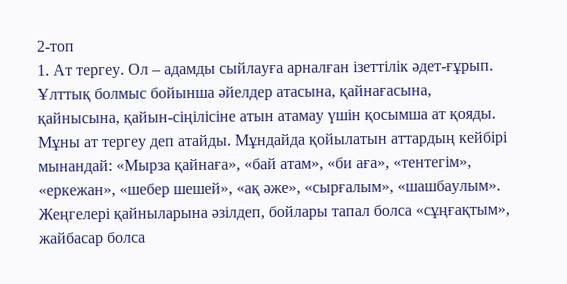2-топ
1. Ат тергеу. Ол – адамды сыйлауға арналған ізеттілік әдет-ғұрып. Ұлттық болмыс бойынша әйелдер атасына, қайнағасына, қайнысына, қайын-сіңілісіне атын атамау үшін қосымша ат қояды. Мұны ат тергеу деп атайды. Мұндайда қойылатын аттардың кейбірі мынандай: «Мырза қайнаға», «бай атам», «би аға», «тентегім», «еркежан», «шебер шешей», «ақ әже», «сырғалым», «шашбаулым». Жеңгелері қайныларына әзілдеп, бойлары тапал болса «сұңғақтым», жайбасар болса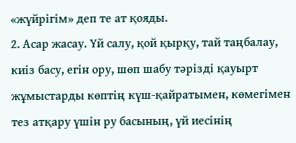«жүйрігім» деп те ат қояды.
2. Асар жасау. Үй салу, қой қырқу, тай таңбалау, киіз басу, егін ору, шөп шабу тәрізді қауырт жұмыстарды көптің күш-қайратымен, көмегімен тез атқару үшін ру басының, үй иесінің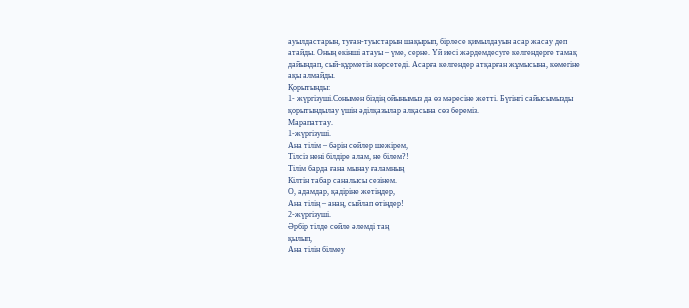ауылдастарын, туған-туыстарын шақырып, бірлесе қимылдауын асар жасау деп атайды. Оның екінші атауы – үме, серне. Үй иесі жәрдемдесуге келгендерге тамақ дайындап, сый-құрметін көрсетеді. Асарға келгендер атқарған жұмысына, көмегіне ақы алмайды.
Қорытынды:
1- жүргізуші.Сонымен біздің ойынымыз да өз мәресіне жетті. Бүгінгі сайысымызды қорытындылау үшін әділқазылар алқасына сөз береміз.
Марапаттау.
1-жүргізуші.
Ана тілім – бәрін сөйлер шежірем,
Тілсіз нені білдіре алам, не білем?!
Тілім барда ғана мынау ғаламның
Кілтін табар саналысы сезінем.
О, адамдар, қадіріне жетіңдер,
Ана тілің – анаң, сыйлап өтіңдер!
2-жүргізуші.
Әрбір тілде сөйле әлемді таң
қылып,
Ана тілін білмеу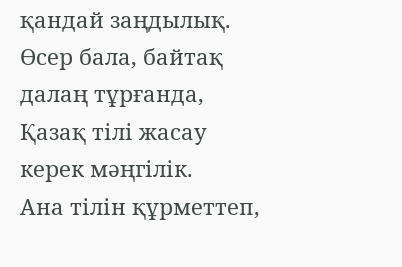қандай заңдылық.
Өсер бала, байтақ далаң тұрғанда,
Қазақ тілі жасау керек мәңгілік.
Ана тілін құрметтеп,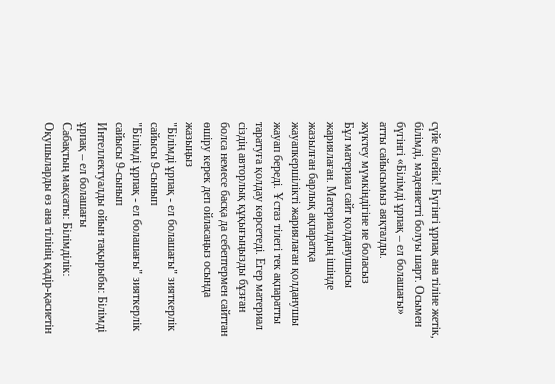сүйе білейік! Бүгінгі ұрпақ ана тіліне жетік, білімді, мәдениетті болуы шарт. Осымен бүгінгі «Білімді ұрпақ – ел болашағы» атты сайысымыз аяқталды.
жүктеу мүмкіндігіне ие боласыз
Бұл материал сайт қолданушысы жариялаған. Материалдың ішінде жазылған барлық ақпаратқа жауапкершілікті жариялаған қолданушы жауап береді. Ұстаз тілегі тек ақпаратты таратуға қолдау көрсетеді. Егер материал сіздің авторлық құқығыңызды бұзған болса немесе басқа да себептермен сайттан өшіру керек деп ойласаңыз осында жазыңыз
"Білімді ұрпақ - ел болашағы" зияткерлік сайысы 9-сынып
"Білімді ұрпақ - ел болашағы" зияткерлік сайысы 9-сынып
Интеллектуалды ойын тақырыбы: Білімді ұрпақ – ел болашағы
Сабақтың мақсаты: Білімділік: Оқушыларды өз ана тілінің қадір-қасиетін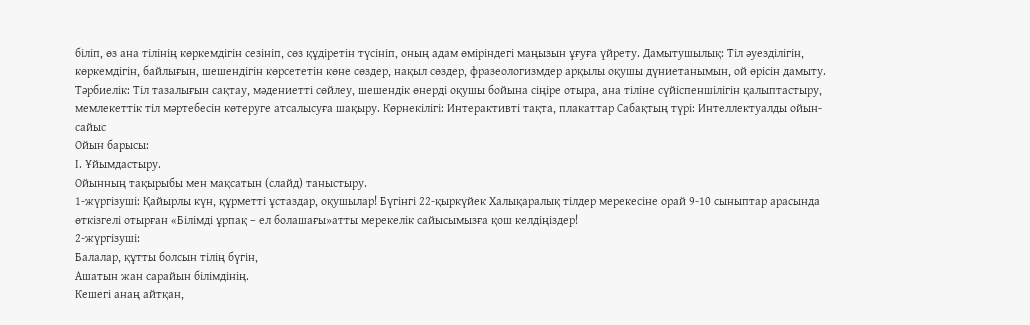біліп, өз ана тілінің көркемдігін сезініп, сөз құдіретін түсініп, оның адам өміріндегі маңызын ұғуға үйрету. Дамытушылық: Тіл әуезділігін, көркемдігін, байлығын, шешендігін көрсететін көне сөздер, нақыл сөздер, фразеологизмдер арқылы оқушы дүниетанымын, ой өрісін дамыту. Тәрбиелік: Тіл тазалығын сақтау, мәдениетті сөйлеу, шешендік өнерді оқушы бойына сіңіре отыра, ана тіліне сүйіспеншілігін қалыптастыру, мемлекеттік тіл мәртебесін көтеруге атсалысуға шақыру. Көрнекілігі: Интерактивті тақта, плакаттар Сабақтың түрі: Интеллектуалды ойын-сайыс
Ойын барысы:
І. Ұйымдастыру.
Ойынның тақырыбы мен мақсатын (слайд) таныстыру.
1-жүргізуші: Қайырлы күн, құрметті ұстаздар, оқушылар! Бүгінгі 22-қыркүйек Халықаралық тілдер мерекесіне орай 9-10 сыныптар арасында өткізгелі отырған «Білімді ұрпақ – ел болашағы»атты мерекелік сайысымызға қош келдіңіздер!
2-жүргізуші:
Балалар, құтты болсын тілің бүгін,
Ашатын жан сарайын білімдінің.
Кешегі анаң айтқан,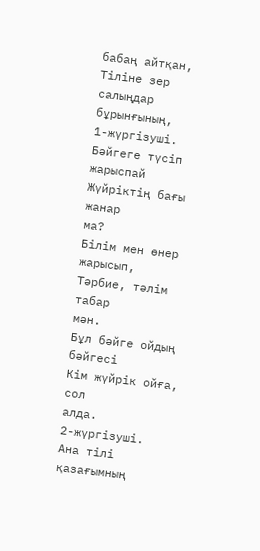бабаң айтқан,
Тіліне зер салыңдар бұрынғының,
1-жүргізуші.
Бәйгеге түсіп
жарыспай
Жүйріктің бағы жанар
ма?
Білім мен өнер
жарысып,
Тәрбие, тәлім табар
мән.
Бұл бәйге ойдың
бәйгесі
Кім жүйрік ойға, сол
алда.
2-жүргізуші.
Ана тілі қазағымның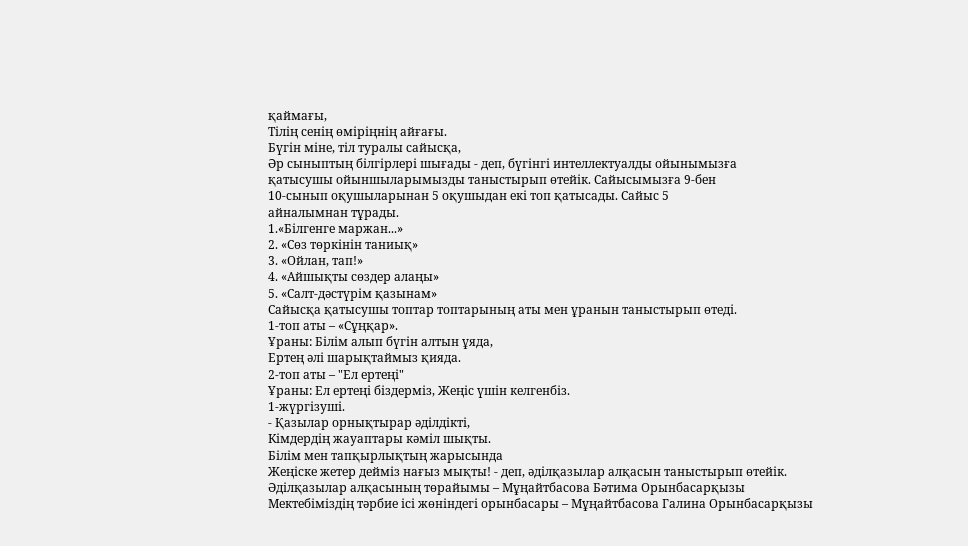қаймағы,
Тілің сенің өміріңнің айғағы.
Бүгін міне, тіл туралы сайысқа,
Әр сыныптың білгірлері шығады - деп, бүгінгі интеллектуалды ойынымызға
қатысушы ойыншыларымызды таныстырып өтейік. Сайысымызға 9-бен
10-сынып оқушыларынан 5 оқушыдан екі топ қатысады. Сайыс 5
айналымнан тұрады.
1.«Білгенге маржан...»
2. «Сөз төркінін таниық»
3. «Ойлан, тап!»
4. «Айшықты сөздер алаңы»
5. «Салт-дәстүрім қазынам»
Сайысқа қатысушы топтар топтарының аты мен ұранын таныстырып өтеді.
1-топ аты – «Сұңқар».
Ұраны: Білім алып бүгін алтын ұяда,
Ертең әлі шарықтаймыз қияда.
2-топ аты – "Ел ертеңі"
Ұраны: Ел ертеңі біздерміз, Жеңіс үшін келгенбіз.
1-жүргізуші.
- Қазылар орнықтырар әділдікті,
Кімдердің жауаптары кәміл шықты.
Білім мен тапқырлықтың жарысында
Жеңіске жетер дейміз нағыз мықты! - деп, әділқазылар алқасын таныстырып өтейік.
Әділқазылар алқасының төрайымы – Мұңайтбасова Бәтима Орынбасарқызы
Мектебіміздің тәрбие ісі жөніндегі орынбасары – Мұңайтбасова Галина Орынбасарқызы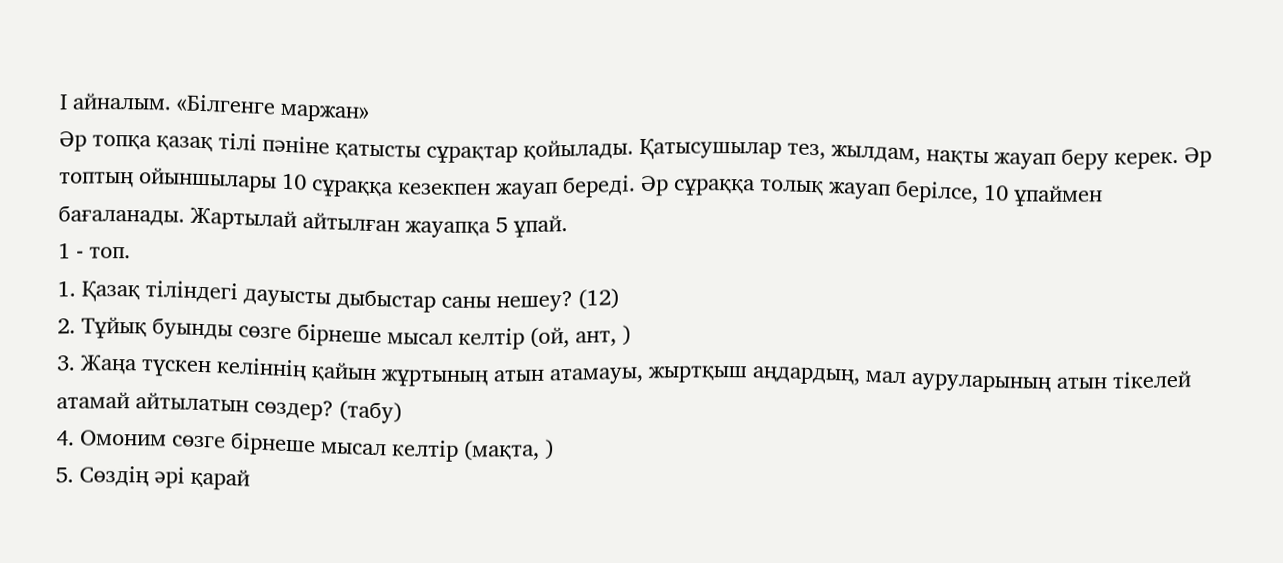І айналым. «Білгенге маржан»
Әр топқа қазақ тілі пәніне қатысты сұрақтар қойылады. Қатысушылар тез, жылдам, нақты жауап беру керек. Әр топтың ойыншылары 10 сұраққа кезекпен жауап береді. Әр сұраққа толық жауап берілсе, 10 ұпаймен бағаланады. Жартылай айтылған жауапқа 5 ұпай.
1 - топ.
1. Қазақ тіліндегі дауысты дыбыстар саны нешеу? (12)
2. Тұйық буынды сөзге бірнеше мысал келтір (ой, ант, )
3. Жаңа түскен келіннің қайын жұртының атын атамауы, жыртқыш аңдардың, мал ауруларының атын тікелей атамай айтылатын сөздер? (табу)
4. Омоним сөзге бірнеше мысал келтір (мақта, )
5. Сөздің әрі қарай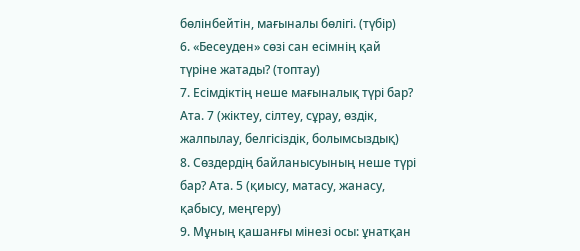бөлінбейтін, мағыналы бөлігі. (түбір)
6. «Бесеуден» сөзі сан есімнің қай түріне жатады? (топтау)
7. Есімдіктің неше мағыналық түрі бар? Ата. 7 (жіктеу, сілтеу, сұрау, өздік, жалпылау, белгісіздік, болымсыздық)
8. Сөздердің байланысуының неше түрі бар? Ата. 5 (қиысу, матасу, жанасу, қабысу, меңгеру)
9. Мұның қашанғы мінезі осы: ұнатқан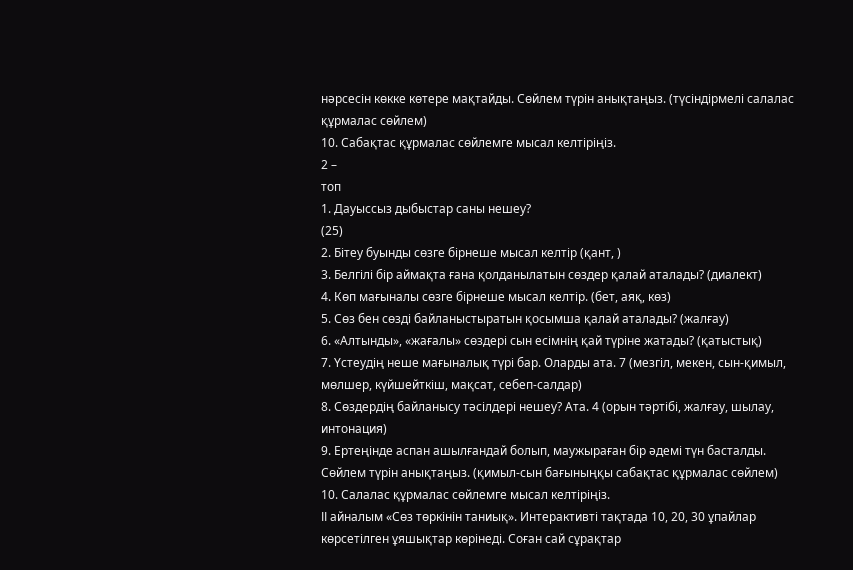нәрсесін көкке көтере мақтайды. Сөйлем түрін анықтаңыз. (түсіндірмелі салалас құрмалас сөйлем)
10. Сабақтас құрмалас сөйлемге мысал келтіріңіз.
2 –
топ
1. Дауыссыз дыбыстар саны нешеу?
(25)
2. Бітеу буынды сөзге бірнеше мысал келтір (қант, )
3. Белгілі бір аймақта ғана қолданылатын сөздер қалай аталады? (диалект)
4. Көп мағыналы сөзге бірнеше мысал келтір. (бет, аяқ, көз)
5. Сөз бен сөзді байланыстыратын қосымша қалай аталады? (жалғау)
6. «Алтынды», «жағалы» сөздері сын есімнің қай түріне жатады? (қатыстық)
7. Үстеудің неше мағыналық түрі бар. Оларды ата. 7 (мезгіл, мекен, сын-қимыл, мөлшер, күйшейткіш, мақсат, себеп-салдар)
8. Сөздердің байланысу тәсілдері нешеу? Ата. 4 (орын тәртібі, жалғау, шылау, интонация)
9. Ертеңінде аспан ашылғандай болып, маужыраған бір әдемі түн басталды. Сөйлем түрін анықтаңыз. (қимыл-сын бағыныңқы сабақтас құрмалас сөйлем)
10. Салалас құрмалас сөйлемге мысал келтіріңіз.
ІІ айналым «Сөз төркінін таниық». Интерактивті тақтада 10, 20, 30 ұпайлар көрсетілген ұяшықтар көрінеді. Соған сай сұрақтар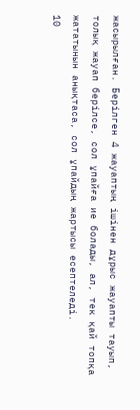жасырылған. Берілген 4 жауаптың ішінен дұрыс жауапты тауып, толық жауап берілсе, сол ұпайға ие болады, ал, тек қай топқа жататынын анықтаса, сол ұпайдың жартысы есептеледі.
10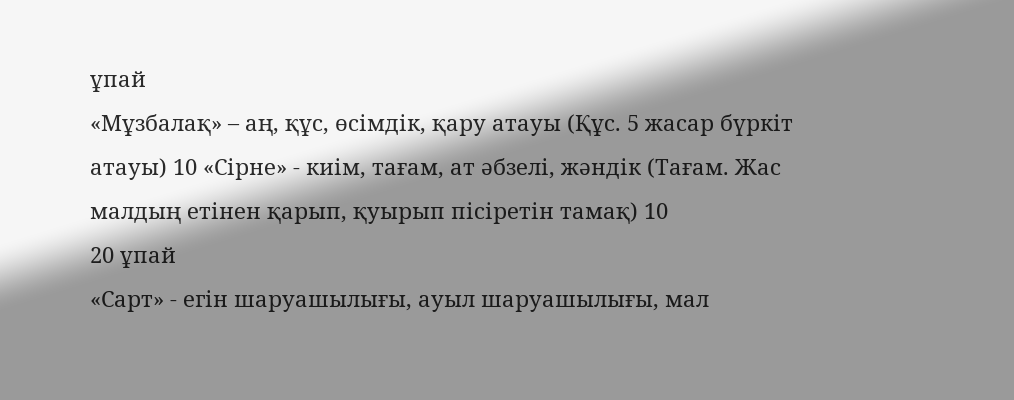ұпай
«Мұзбалақ» – аң, құс, өсімдік, қару атауы (Құс. 5 жасар бүркіт атауы) 10 «Сірне» - киім, тағам, ат әбзелі, жәндік (Тағам. Жас малдың етінен қарып, қуырып пісіретін тамақ) 10
20 ұпай
«Сарт» - егін шаруашылығы, ауыл шаруашылығы, мал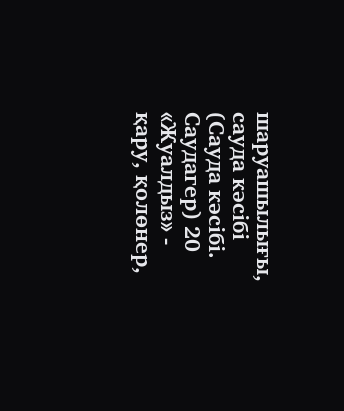шаруашылығы, сауда кәсібі (Сауда кәсібі. Саудагер) 20 «Жуалдыз» - қару, қолөнер,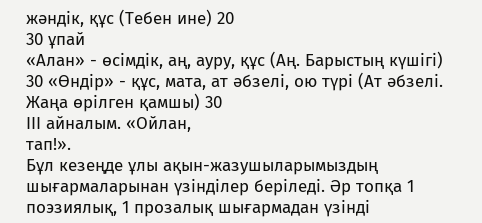жәндік, құс (Тебен ине) 20
30 ұпай
«Алан» - өсімдік, аң, ауру, құс (Аң. Барыстың күшігі) 30 «Өндір» - құс, мата, ат әбзелі, ою түрі (Ат әбзелі. Жаңа өрілген қамшы) 30
ІІІ айналым. «Ойлан,
тап!».
Бұл кезеңде ұлы ақын-жазушыларымыздың шығармаларынан үзінділер беріледі. Әр топқа 1 поэзиялық, 1 прозалық шығармадан үзінді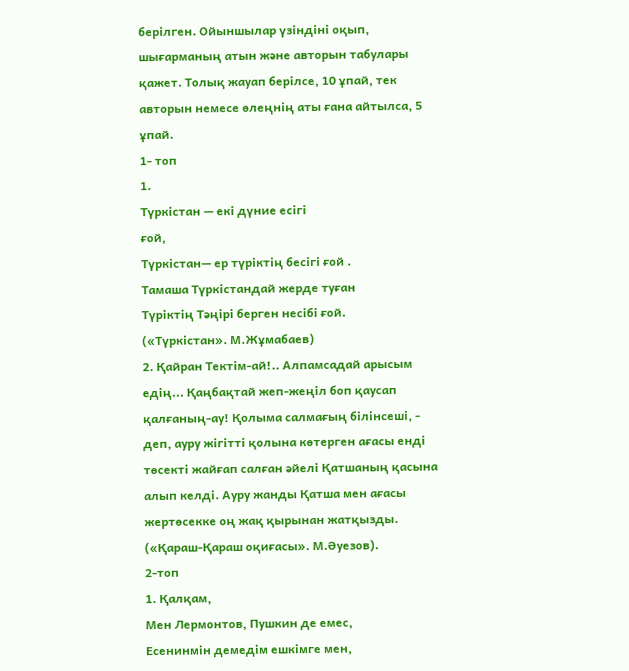берілген. Ойыншылар үзіндіні оқып, шығарманың атын және авторын табулары қажет. Толық жауап берілсе, 10 ұпай, тек авторын немесе өлеңнің аты ғана айтылса, 5 ұпай.
1- топ
1.
Түркістан — екі дүние есігі
ғой,
Түркістан— ер түріктің бесігі ғой .
Тамаша Түркістандай жерде туған
Түріктің Тәңірі берген несібі ғой.
(«Түркістан». М.Жұмабаев)
2. Қайран Тектім-ай!.. Алпамсадай арысым едің... Қаңбақтай жеп-жеңіл боп қаусап қалғаның-ау! Қолыма салмағың білінсеші, - деп, ауру жігітті қолына көтерген ағасы енді төсекті жайғап салған әйелі Қатшаның қасына алып келді. Ауру жанды Қатша мен ағасы жертөсекке оң жақ қырынан жатқызды. («Қараш-Қараш оқиғасы». М.Әуезов).
2-топ
1. Қалқам,
Мен Лермонтов, Пушкин де емес,
Есенинмін демедім ешкімге мен,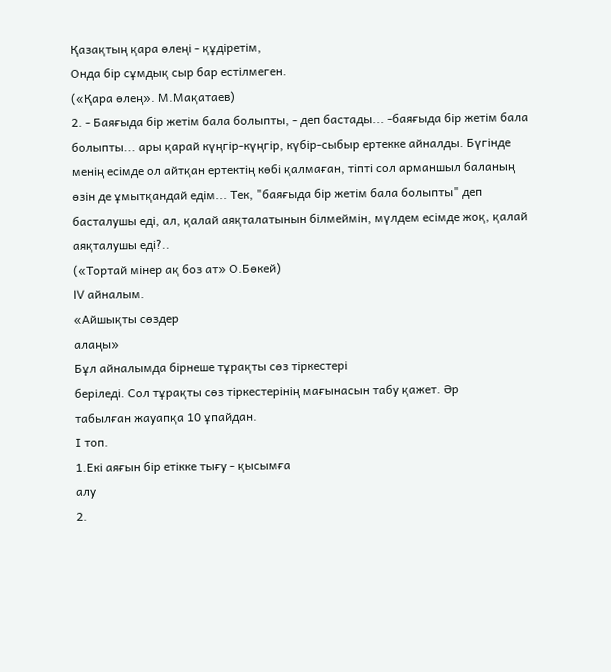Қазақтың қара өлеңі - құдіретім,
Онда бір сұмдық сыр бар естілмеген.
(«Қара өлең». М.Мақатаев)
2. - Баяғыда бір жетім бала болыпты, - деп бастады... -баяғыда бір жетім бала болыпты... ары қарай күңгір-күңгір, күбір-сыбыр ертекке айналды. Бүгінде менің есімде ол айтқан ертектің көбі қалмаған, тіпті сол арманшыл баланың өзін де ұмытқандай едім... Тек, "баяғыда бір жетім бала болыпты" деп басталушы еді, ал, қалай аяқталатынын білмеймін, мүлдем есімде жоқ, қалай аяқталушы еді?..
(«Тортай мінер ақ боз ат» О.Бөкей)
IV айналым.
«Айшықты сөздер
алаңы»
Бұл айналымда бірнеше тұрақты сөз тіркестері
беріледі. Сол тұрақты сөз тіркестерінің мағынасын табу қажет. Әр
табылған жауапқа 10 ұпайдан.
І топ.
1.Екі аяғын бір етікке тығу - қысымға
алу
2.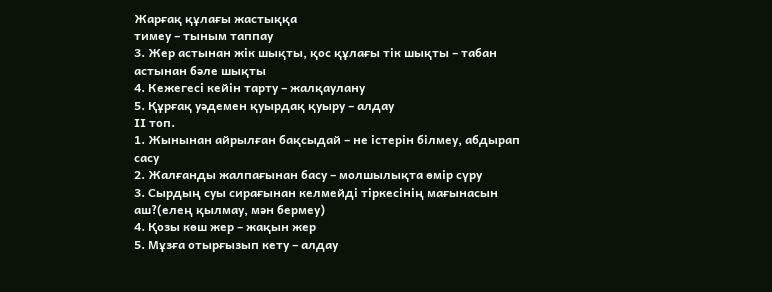Жарғақ құлағы жастыққа
тимеу – тыным таппау
3. Жер астынан жік шықты, қос құлағы тік шықты – табан астынан бәле шықты
4. Кежегесі кейін тарту – жалқаулану
5. Құрғақ уәдемен қуырдақ қуыру – алдау
ІІ топ.
1. Жынынан айрылған бақсыдай – не істерін білмеу, абдырап сасу
2. Жалғанды жалпағынан басу – молшылықта өмір сүру
3. Сырдың суы сирағынан келмейді тіркесінің мағынасын аш?(елең қылмау, мән бермеу)
4. Қозы көш жер – жақын жер
5. Мұзға отырғызып кету – алдау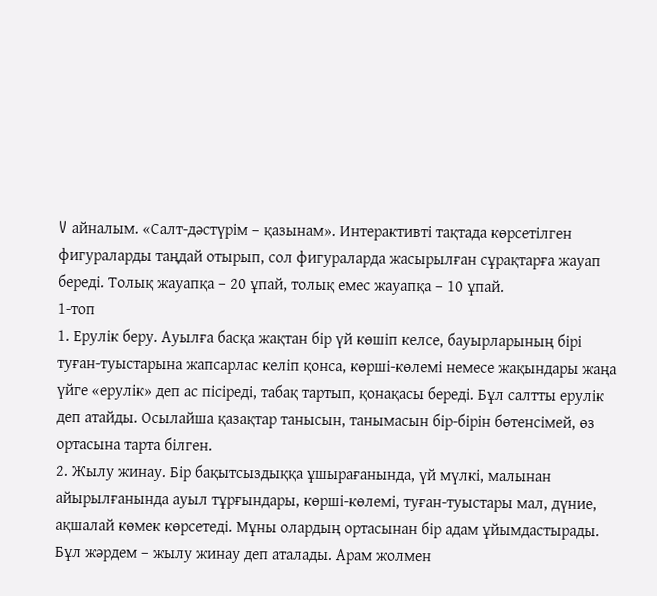V айналым. «Салт-дәстүрім – қазынам». Интерактивті тақтада көрсетілген фигураларды таңдай отырып, сол фигураларда жасырылған сұрақтарға жауап береді. Толық жауапқа – 20 ұпай, толық емес жауапқа – 10 ұпай.
1-топ
1. Ерулік беру. Ауылға басқа жақтан бір үй көшіп келсе, бауырларының бірі туған-туыстарына жапсарлас келіп қонса, көрші-көлемі немесе жақындары жаңа үйге «ерулік» деп ас пісіреді, табақ тартып, қонақасы береді. Бұл салтты ерулік деп атайды. Осылайша қазақтар танысын, танымасын бір-бірін бөтенсімей, өз ортасына тарта білген.
2. Жылу жинау. Бір бақытсыздыққа ұшырағанында, үй мүлкі, малынан айырылғанында ауыл тұрғындары, көрші-көлемі, туған-туыстары мал, дүние, ақшалай көмек көрсетеді. Мұны олардың ортасынан бір адам ұйымдастырады. Бұл жәрдем – жылу жинау деп аталады. Арам жолмен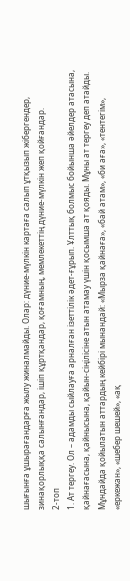шығынға ұшырағандарға жылу жиналмайды. Олар: дүние-мүлкін картаға салып ұтқызып жібергендер, зинақорлыққа салынғандар, ішіп құртқандар, қоғамның, мемлекеттің дүние-мүлкін жеп қойғандар.
2-топ
1. Ат тергеу. Ол – адамды сыйлауға арналған ізеттілік әдет-ғұрып. Ұлттық болмыс бойынша әйелдер атасына, қайнағасына, қайнысына, қайын-сіңілісіне атын атамау үшін қосымша ат қояды. Мұны ат тергеу деп атайды. Мұндайда қойылатын аттардың кейбірі мынандай: «Мырза қайнаға», «бай атам», «би аға», «тентегім», «еркежан», «шебер шешей», «ақ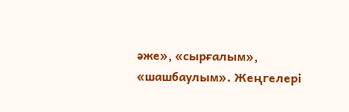әже», «сырғалым», «шашбаулым». Жеңгелері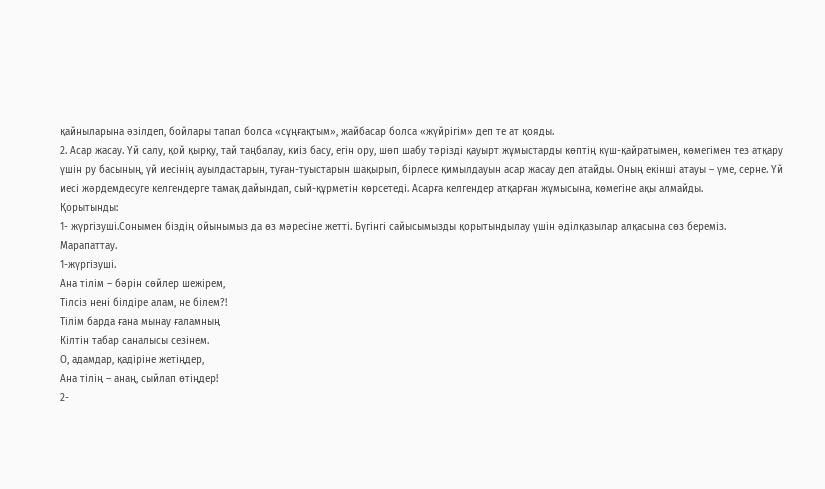қайныларына әзілдеп, бойлары тапал болса «сұңғақтым», жайбасар болса «жүйрігім» деп те ат қояды.
2. Асар жасау. Үй салу, қой қырқу, тай таңбалау, киіз басу, егін ору, шөп шабу тәрізді қауырт жұмыстарды көптің күш-қайратымен, көмегімен тез атқару үшін ру басының, үй иесінің ауылдастарын, туған-туыстарын шақырып, бірлесе қимылдауын асар жасау деп атайды. Оның екінші атауы – үме, серне. Үй иесі жәрдемдесуге келгендерге тамақ дайындап, сый-құрметін көрсетеді. Асарға келгендер атқарған жұмысына, көмегіне ақы алмайды.
Қорытынды:
1- жүргізуші.Сонымен біздің ойынымыз да өз мәресіне жетті. Бүгінгі сайысымызды қорытындылау үшін әділқазылар алқасына сөз береміз.
Марапаттау.
1-жүргізуші.
Ана тілім – бәрін сөйлер шежірем,
Тілсіз нені білдіре алам, не білем?!
Тілім барда ғана мынау ғаламның
Кілтін табар саналысы сезінем.
О, адамдар, қадіріне жетіңдер,
Ана тілің – анаң, сыйлап өтіңдер!
2-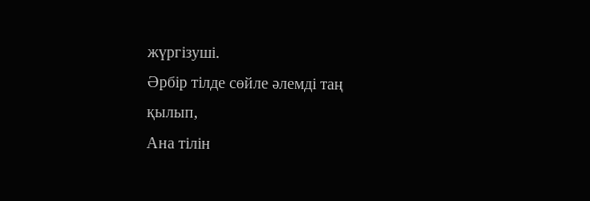жүргізуші.
Әрбір тілде сөйле әлемді таң
қылып,
Ана тілін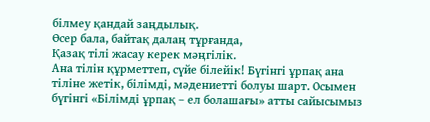білмеу қандай заңдылық.
Өсер бала, байтақ далаң тұрғанда,
Қазақ тілі жасау керек мәңгілік.
Ана тілін құрметтеп, сүйе білейік! Бүгінгі ұрпақ ана тіліне жетік, білімді, мәдениетті болуы шарт. Осымен бүгінгі «Білімді ұрпақ – ел болашағы» атты сайысымыз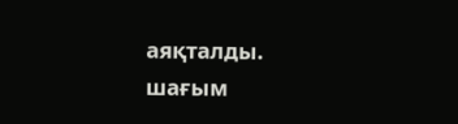аяқталды.
шағым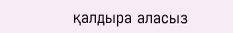қалдыра аласыз